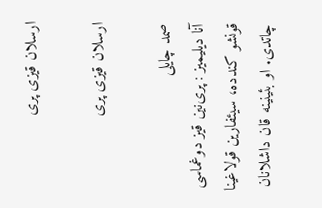ارسلان قیزی پری

ارسلان قیزی پری

صمد چایلی
آنا دیلیمیز : پری‌نین قیز دوغماسی قونشو کندده، سیئفارین قولاغینا چاتدی. او بئینینه قان داشلانان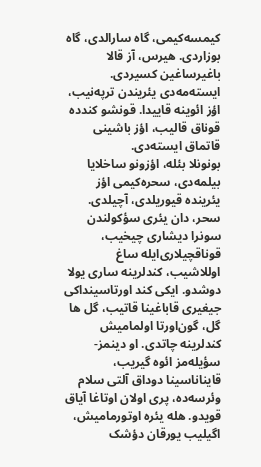کیمسه‌کیمی، گاه سارالدی، گاه بوزاردی. هیرس، آز قالا باغیرساغین کسیردی. ایسته‌مه‌دی یئریندن ترپه‌نیب، اؤز ائوینه قاییدا. قونشو کندده قوناق قالیب، اؤز باشینی قاتماق ایسته‌‌دی.
بونونلا بئله، اؤزونو ساخلایا بیلمه‌دی، سحره‌کیمی اؤز یئرینده قیوریلدی، آچیلدی. سحر، دان یئری سؤکولندن سونرا دیشاری چیخیب، قوناقچیلاری‌ایله ساغ اوللاشیب، کندلرینه ساری یولا دوشدو. ایکی کند اورتاسینداکی جیغیری قاباغینا قاتیب، گل ها گل، گون‌اورتا اولمامیش کندلرینه چاتدی. او دینمز- سؤیله‌مز ائوه گیریب، قایناناسینا دوداق آلتی سلام وئرسه‌ده، پری اولان اوتاغا آیاق قویدو. هله‌ یئره اوتورمامیش، اگیلیب یورقان دؤشک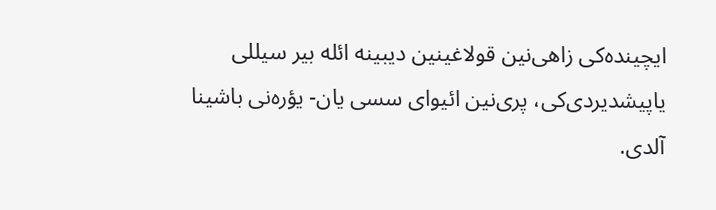ایچینده‌کی زاهی‌نین قولاغینین دیبینه ائله‌ بیر سیللی یاپیشدیردی‌کی، پری‌نین ائیوای سسی یان- یؤره‌نی باشینا آلدی.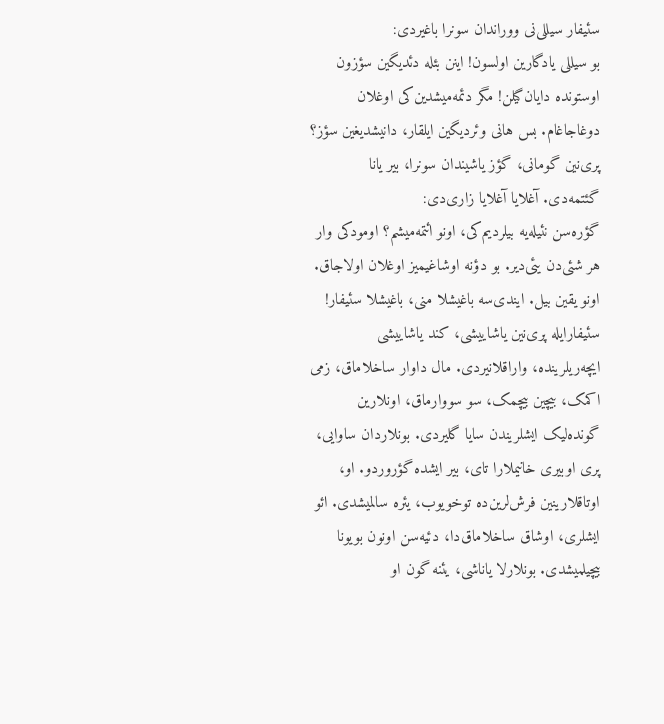سئیفار سیللی‌نی ووراندان سونرا باغیردی:
بو سیللی یادگارین اولسون! اینن بئله دئدیگین سؤزون اوستونده دایان‌گیلن! مگر دئمه‌میشدین‌کی اوغلان دوغاجاغام. بس هانی وئردیگین ایلقار، دانیشدیغین سؤز؟ پری‌نین گومانی، گؤز یاشیندان سونرا، بیر یانا گئتمه‌دی. آغلایا آغلایا زاری‌دی:
گؤره‌سن نئیله‌یه بیلردیم‌کی، اونو ائتمه‌میشم؟ اومودکی وار هر شئی‌دن یئی‌دیر. بو دؤنه اوشاغیمیز اوغلان اولاجاق. اونو یقین بیل. ایندی‌‌سه باغیشلا منی، باغیشلا سئیفار!
سئیفارایله پری‌نین یاشاییشی، کند یاشاییشی ایچه‌ریلرینده، واراقلانیردی. مال داوار ساخلاماق، زمی‌ اکمک، بیچین بیچمک، سو سووارماق، اونلارین گونده‌‌لیک ایشلریندن سایا گلیردی. بونلاردان ساوایی، پری اوبیری خانیملارا تای، بیر ایشده گؤروردو. او، اوتاقلارینین فرش‌لرین‌ده توخویوب، یئره سالمیشدی. ائو ایشلری، اوشاق ساخلاماق‌دا، دئیه‌سن اونون بویونا بیچیلمیشدی. بونلارلا یاناشی، یئنه گون او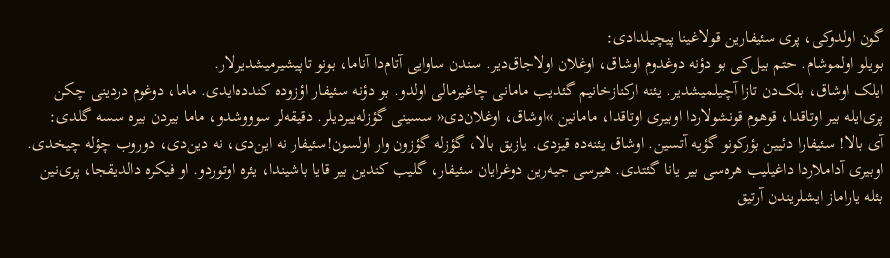گون اولدوکی، پری سئیفارین قولاغینا پیچیلدادی:
بویلو اولموشام. حتم بیل‌کی بو دؤنه دوغدوم اوشاق، اوغلان اولاجاق‌دیر. سندن ساوایی آتام‌دا آناما، بونو تاپیشیرمیشدیرلار.
ایلک اوشاق، بلک‌دن تازا آچیلمیشدیر. یئنه ارکنازخانیم گئدیب مامانی چاغیرمالی اولدو. بو دؤنه سئیفار اؤزوده کندده‌ایدی. ماما، دوغوم دردینی چکن‌ پری‌ایله بیر اوتاقدا، قوهوم قونشولاردا اوبیری اوتاقدا، مامانین »اوشاق، اوغلان‌دی« سسینی گؤزله‌ییردیلر. دقیقه‌لر سوووشدو، ماما بیردن بیره سسه گلدی:
آی بالا! سئیفارا دئیین بؤرکونو گؤیه آتسین. اوشاق یئنه‌ده قیزدی. یازیق بالا، گؤزله گؤزون وار اولسون!سئیفار نه این‌دی، نه دین‌دی، دوروب چؤله چیخدی. اوبیری آداملاردا داغیلیب هره‌سی بیر یانا گئتدی. هیرسی جیه‌رین دوغرایان سئیفار، گلیب کندین بیر قایا باشیندا، یئره اوتوردو. او فیکره دالدیقجا، پری‌نین بئله یاراماز ایشلریندن آرتیق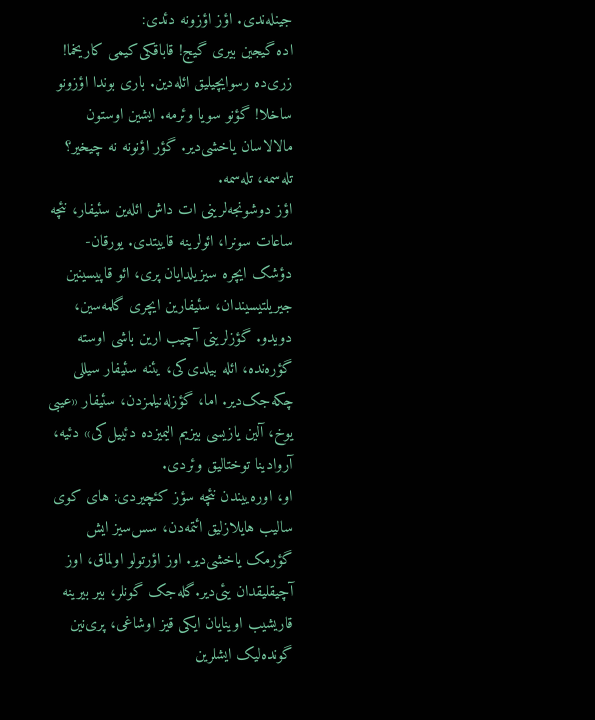جینله‌ندی. اؤز اؤزونه دئدی:
اده گیجین بیری گیج! قاباقکی‌کیمی کاریخما! زری‌ده رسوایچیلیق ائله‌دین. باری بوندا اؤزونو ساخلا! گؤنو سویا وئرمه. ایشین اوستون مالالاسان یاخشی‌دیر. گؤر اؤنونه نه چیخیر؟ تله‌سمه، تله‌سمه.
اؤز دوشونجه‌لرینی ات داش ائله‌ین سئیفار، نئچه ساعات سونرا، ائولرینه قاییتدی. یورقان- دؤشک ایچره سیزیلدایان پری، ائو قاپیسینین جیریلتیسیندان، سئیفارین ایچری گلمه‌سین، دویدو. گؤزلرینی آچیب ارین باشی اوسته گؤره‌نده، ائله بیلدی‌کی، یئنه سئیفار سیللی چکه‌جک‌دیر. اما، گؤزله‌نیلمزدن، سئیفار «عیبی یوخ، آلین یازیسی بیزیم الیمیزده دئییل‌کی» دئیه، آروادینا توختالیق وئردی.
او، اوره‌ییندن نئچه سؤز کئچیردی: های کوی سالیب هایلازلیق ائتمه‌دن، سس‌سیز ایش گؤرمک یاخشی‌دیر. اوز اؤرتولو اولماق، اوز آچیقلیقدان یئی‌دیر.گله‌جک گونلر، بیر بیرینه قاریشیب اوینایان ایکی قیز اوشاغی، پری‌نین گونده‌لیک ایشلرین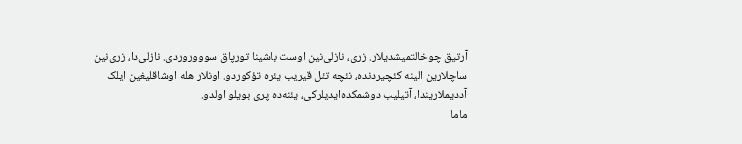آرتیق چوخالتمیشدیلار. زری، نازلی‌نین اوست باشینا تورپاق سوووروردی. نازلی‌دا، زری‌نین ساچلارین الینه کئچیردنده، نئچه تئل قیریب یئره تؤکوردو. اونلار هله اوشاقلیغین ایلک آددیملاریندا، آتیلیب دوشمکده‌ایدیلرکی، یئنه‌ده پری بویلو اولدو.
ماما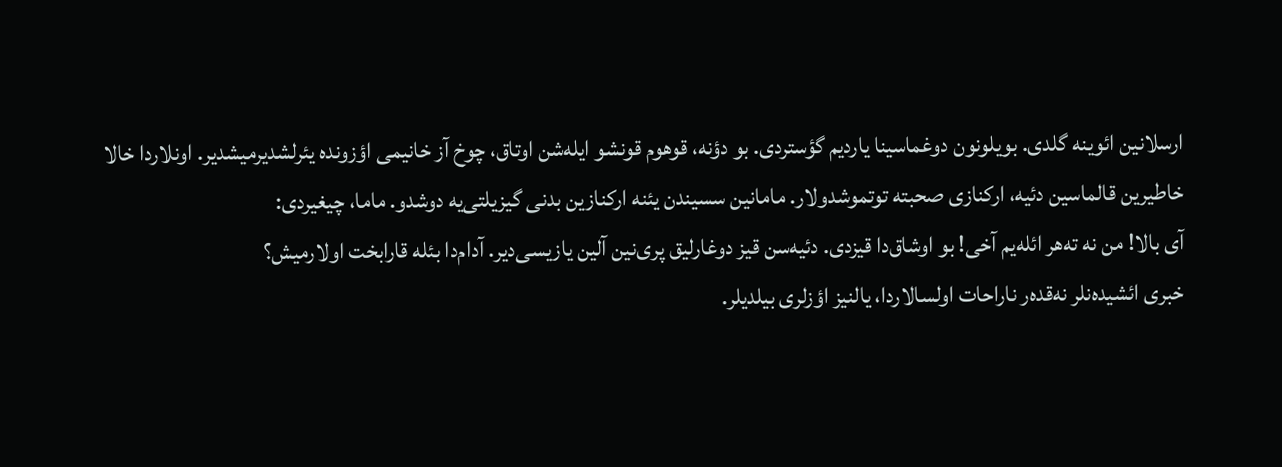ارسلانین ائوینه گلدی. بویلونون دوغماسینا یاردیم گؤستردی. بو دؤنه، قوهوم قونشو ایله‌‌شن اوتاق، چوخ آز خانیمی اؤزونده یئرلشدیرمیشدیر. اونلاردا خالا خاطیرین قالماسین دئیه، ارکنازی صحبته توتموشدولار. مامانین سسیندن یئنه ارکنازین بدنی گیزیلتی‌یه دوشدو. ماما، چیغیردی:
آی بالا! من نه ته‌هر ائله‌یم آخی! بو اوشاق‌دا قیزدی. دئیه‌سن قیز دوغارلیق پری‌نین آلین یازیسی‌دیر. آدام‌دا بئله قارابخت اولارمیش؟
خبری ائشیده‌نلر نه‌قده‌ر ناراحات اولسالاردا، یالنیز اؤزلری بیلدیلر.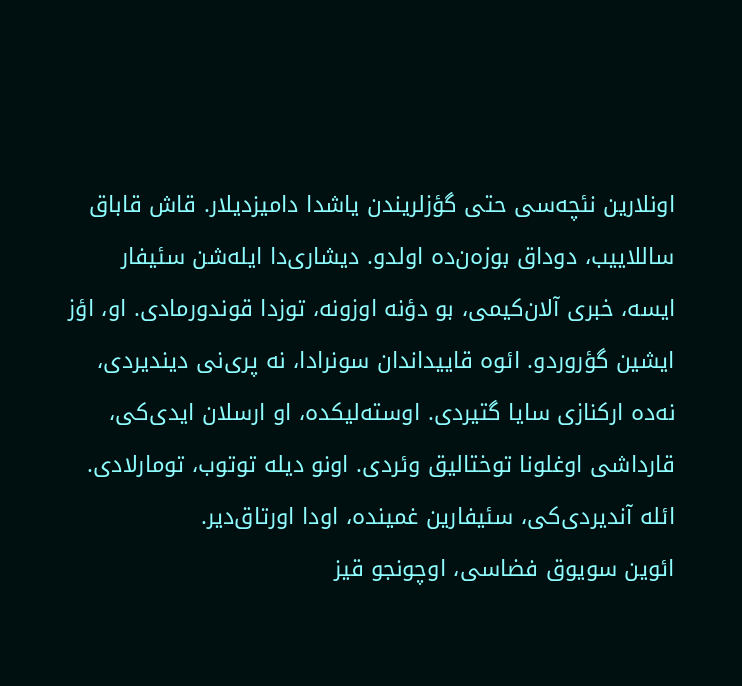اونلارین نئچه‌سی حتی گؤزلریندن یاشدا دامیزدیلار. قاش قاباق ساللاییب، دوداق بوزه‌ن‌ده اولدو. دیشاری‌دا ایله‌شن سئیفار ایسه، خبری آلان‌کیمی، بو دؤنه اوزونه، توزدا قوندورمادی. او، اؤز ایشین گؤروردو. ائوه قاییداندان سونرادا، نه پری‌نی دیندیردی، نه‌ده ارکنازی سایا گتیردی. اوسته‌لیکده، او ارسلان ایدی‌کی، قارداشی اوغلونا توختالیق وئردی. اونو دیله توتوب، تومارلادی. ائله آندیردی‌کی، سئیفارین غمینده، اودا اورتاق‌دیر.
ائوین سویوق فضاسی، اوچونجو قیز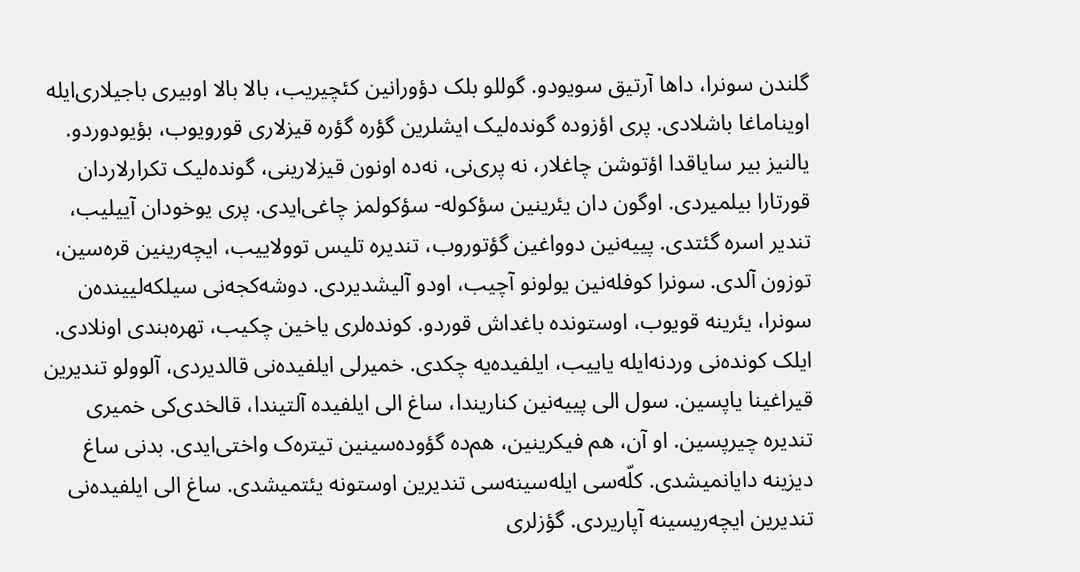گلندن سونرا، داها آرتیق سویودو. گوللو بلک دؤورانین کئچیریب، بالا بالا اوبیری باجیلاری‌ایله اویناماغا باشلادی. پری اؤزوده گونده‌لیک ایشلرین گؤره گؤره قیزلاری قورویوب، بؤیودوردو. یالنیز بیر سایاقدا اؤتوشن چاغلار، نه پری‌نی، نه‌ده اونون قیزلارینی، گونده‌لیک تکرارلاردان قورتارا بیلمیردی. اوگون‌ دان یئرینین سؤکوله- سؤکولمز چاغی‌ایدی. پری یوخودان آییلیب، تندیر اسره گئتدی. پییه‌نین دوواغین گؤتوروب، تندیره تلیس توولاییب، ایچه‌رینین قره‌سین، توزون آلدی. سونرا کوفله‌نین یولونو آچیب، اودو آلیشدیردی. دوشه‌کجه‌نی سیلکه‌لیینده‌ن سونرا، یئرینه قویوب، اوستونده باغداش قوردو. کونده‌لری یاخین چکیب، تهره‌بندی اونلادی. ایلک کونده‌نی وردنه‌ایله یاییب، ایلفیده‌یه چکدی. خمیرلی ایلفیده‌نی قالدیردی، آلوولو تندیرین قیراغینا یاپسین. سول الی پییه‌نین کناریندا، ساغ الی ایلفیده آلتیندا، قالخدی‌کی خمیری تندیره چیرپسین. او آن، هم فیکرینین، هم‌ده گؤوده‌سینین تیتره‌ک واختی‌ایدی. بدنی ساغ دیزینه دایانمیشدی. کلّه‌سی ایله‌‌سینه‌سی تندیرین اوستونه یئتمیشدی. ساغ الی ایلفیده‌نی تندیرین ایچه‌ریسینه آپاریردی. گؤزلری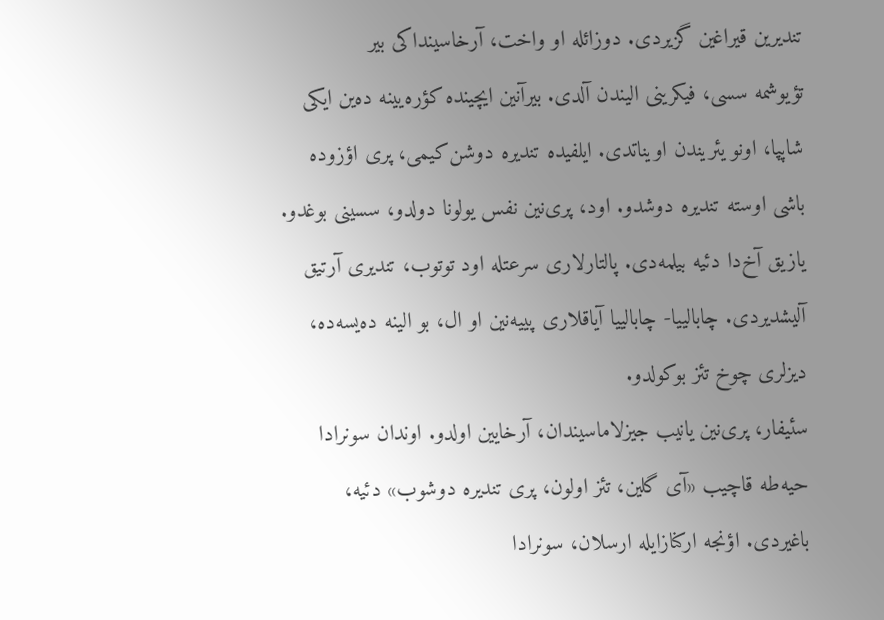تندیرین قیراغین گزیردی. دوزائله او واخت، آرخاسینداکی بیر تؤیوشمه ‌سسی، فیکرینی الیندن آلدی. بیرآنین ایچینده کؤره‌یینه ده‌ین ایکی شاپپا، اونو یئریندن اویناتدی. ایلفیده تندیره دوشن‌کیمی، پری اؤزوده باشی اوسته تندیره دوشدو. اود، پری‌‌نین نفس یولونا دولدو، سسینی بوغدو. یازیق آخ‌دا دئیه‌ بیلمه‌دی. پالتارلاری سرعتله اود توتوب، تندیری آرتیق آلیشدیردی. چابالییا- چابالییا آیاقلاری پییه‌نین او ال، بو الینه ده‌یسه‌ده، دیزلری چوخ تئز بوکولدو.
سئیفار، پری‌نین یانیب جیزلاماسیندان، آرخایین اولدو. اوندان سونرادا حیه‌طه قاچیب «آی گلین، تئز اولون، پری تندیره دوشوب» دئیه، باغیردی. اؤنجه ارکنازایله ارسلان، سونرادا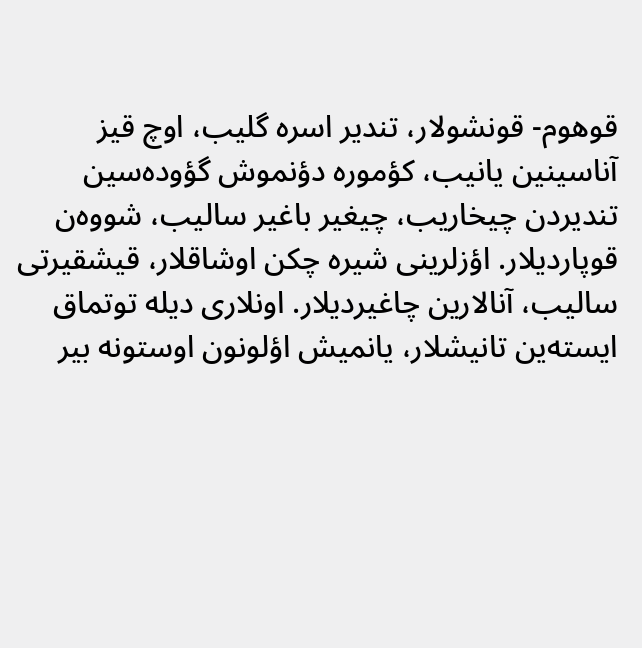قوهوم- قونشولار، تندیر اسره‌ گلیب، اوچ قیز آناسینین یانیب، کؤموره دؤنموش گؤوده‌سین تندیردن چیخاریب، چیغیر باغیر سالیب، شووه‌ن قوپاردیلار. اؤزلرینی شیره چکن اوشاقلار، قیشقیرتی سالیب، آنالارین چاغیردیلار. اونلاری دیله توتماق ایسته‌ین تانیشلار، یانمیش اؤلونون اوستونه بیر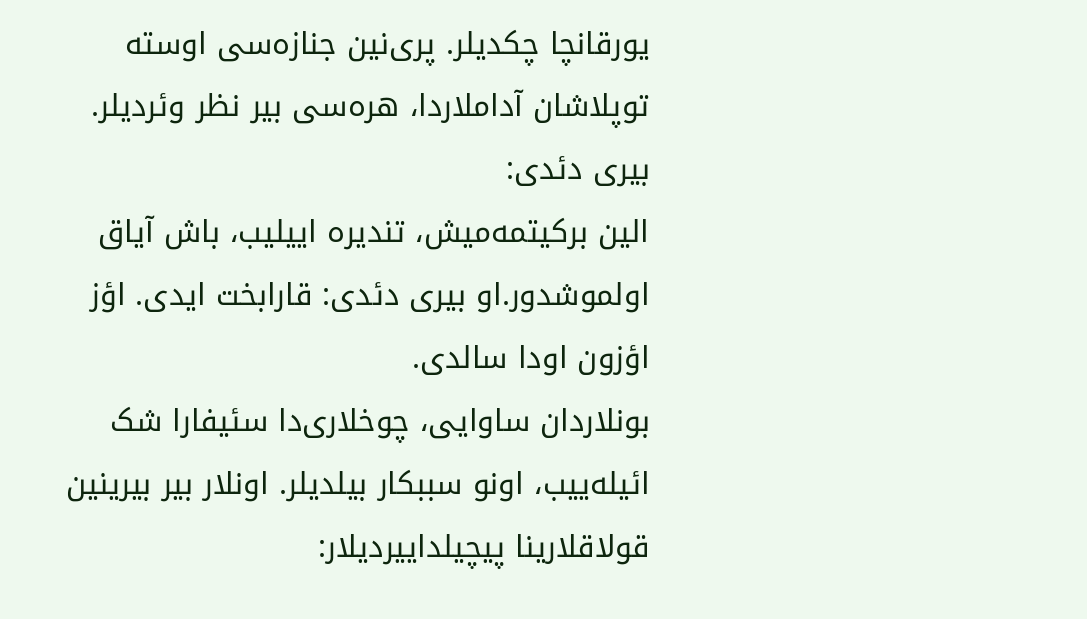یورقانچا چکدیلر. پری‌نین جنازه‌سی اوسته توپلاشان آداملاردا، هر‌ه‌سی بیر نظر وئردیلر. بیری دئدی:
الین برکیتمه‌میش، تندیره اییلیب، باش آیاق اولموشدور.او بیری دئدی: قارابخت ایدی. اؤز اؤزون اودا سالدی.
بونلاردان ساوایی، چوخلاری‌دا سئیفارا شک ائیله‌ییب، اونو سببکار بیلدیلر. اونلار بیر بیرینین قولاقلارینا پیچیلداییردیلار: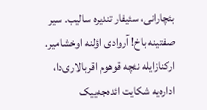بئچارانی، سئیفار تندیره سالیب. سیر صفتینه باخ! آروادی اؤلنه اوخشامیر. ارکناز‌ایله نئچه قوهوم اقربالاری‌دا، اداره‌یه شکایت ائده‌جه‌ییک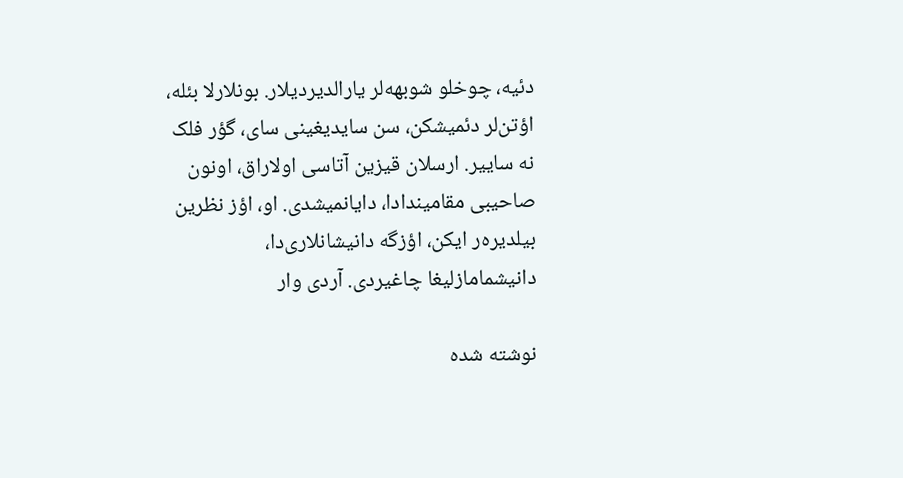دئیه، چوخلو شوبهه‌لر یارالدیردیلار. بونلارلا بئله، اؤتن‌لر دئمیشکن، سن سایدیغینی سای، گؤر فلک نه ساییر. ارسلان قیزین آتاسی اولاراق، اونون صاحیبی مقامیندادا، دایانمیشدی. او، اؤز نظرین بیلدیره‌ر ایکن، اؤزگه دانیشانلاری‌دا، دانیشمامازلیغا چاغیردی. آردی وار

نوشته شده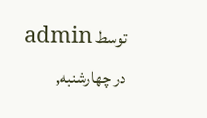توسط admin در چهارشنبه,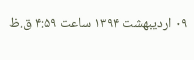۰۹ اردیبهشت ۱۳۹۴ ساعت ۴:۵۹ ق.ظ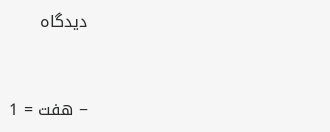دیدگاه


− هفت = 1